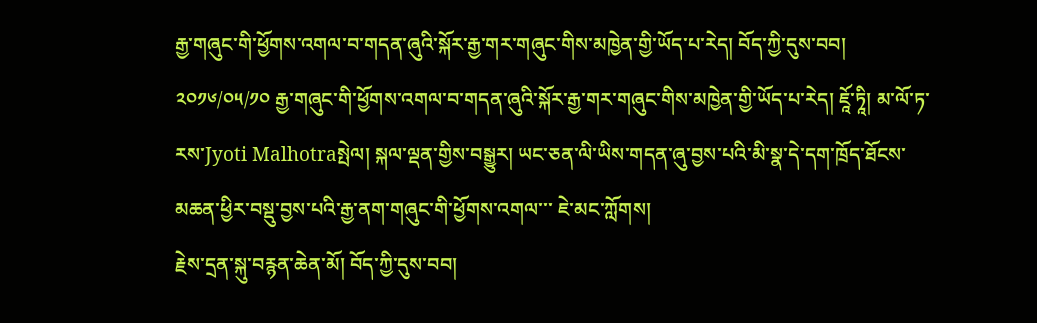རྒྱ་གཞུང་གི་ཕྱོགས་འགལ་བ་གདན་ཞུའི་སྐོར་རྒྱ་གར་གཞུང་གིས་མཁྱེན་གྱི་ཡོད་པ་རེད། བོད་ཀྱི་དུས་བབ། ༢༠༡༦/༠༥/༡༠ རྒྱ་གཞུང་གི་ཕྱོགས་འགལ་བ་གདན་ཞུའི་སྐོར་རྒྱ་གར་གཞུང་གིས་མཁྱེན་གྱི་ཡོད་པ་རེད། ཇཱོ་ཏཱི། མ་ལོ་ཏ་རས་Jyoti Malhotraསྤེལ། སྐལ་ལྡན་གྱིས་བསྒྱུར། ཡང་ཅན་ལི་ཡིས་གདན་ཞུ་བྱས་པའི་མི་སྣ་དེ་དག་ཁྲོད་ཐོངས་མཆན་ཕྱིར་བསྡུ་བྱས་པའི་རྒྱ་ནག་གཞུང་གི་ཕྱོགས་འགལ་་་ ཇེ་མང་ཀློགས།
རྗེས་དྲན་སྐུ་བརྙན་ཆེན་མོ། བོད་ཀྱི་དུས་བབ།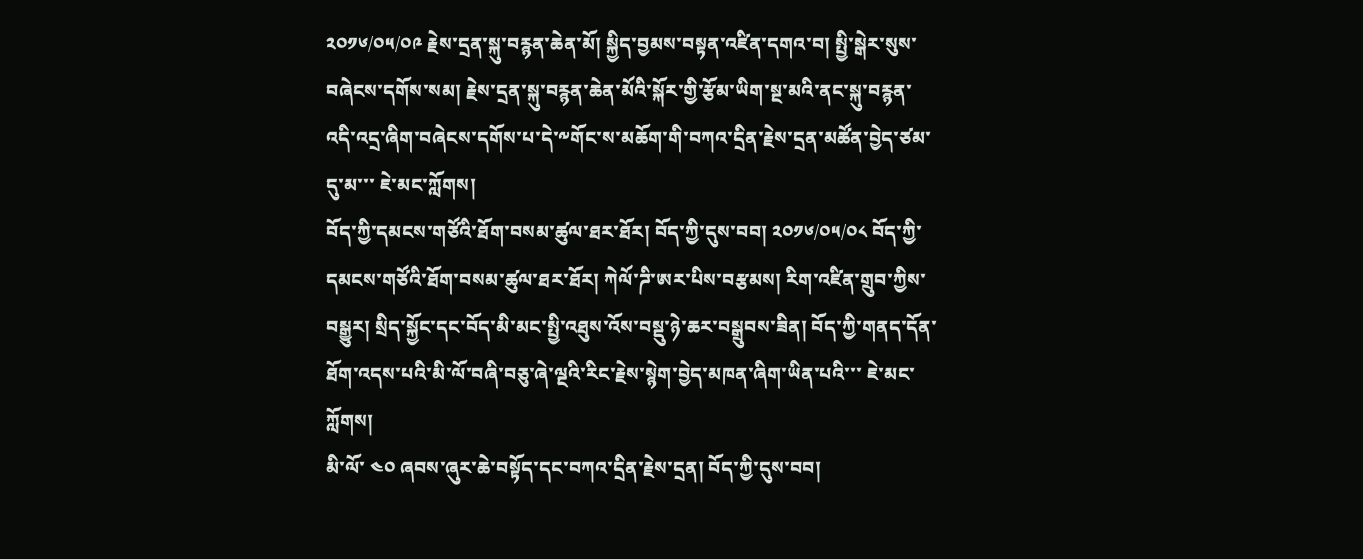༢༠༡༦/༠༥/༠༩ རྗེས་དྲན་སྐུ་བརྙན་ཆེན་མོ། སྐྱིད་བྱམས་བསྟན་འཛིན་དགའ་བ། སྤྱི་སྒེར་སུས་བཞེངས་དགོས་སམ། རྗེས་དྲན་སྐུ་བརྙན་ཆེན་མོའི་སྐོར་གྱི་རྩོམ་ཡིག་སྔ་མའི་ནང་སྐུ་བརྙན་འདི་འདྲ་ཞིག་བཞེངས་དགོས་པ་དེ་༸གོང་ས་མཆོག་གི་བཀའ་དྲིན་རྗེས་དྲན་མཚོན་བྱེད་ཙམ་དུ་མ་་་ ཇེ་མང་ཀློགས།
བོད་ཀྱི་དམངས་གཙོའི་ཐོག་བསམ་ཚུལ་ཐར་ཐོར། བོད་ཀྱི་དུས་བབ། ༢༠༡༦/༠༥/༠༨ བོད་ཀྱི་དམངས་གཙོའི་ཐོག་བསམ་ཚུལ་ཐར་ཐོར། ཀེལོ་ཌི་ཨར་པིས་བརྩམས། རིག་འཛིན་གྲུབ་ཀྱིས་བསྒྱུར། སྲིད་སྐྱོང་དང་བོད་མི་མང་སྤྱི་འཐུས་འོས་བསྡུ་ཉེ་ཆར་བསྒྲུབས་ཟིན། བོད་ཀྱི་གནད་དོན་ཐོག་འདས་པའི་མི་ལོ་བཞི་བཅུ་ཞེ་ལྔའི་རིང་རྗེས་སྙེག་བྱེད་མཁན་ཞིག་ཡིན་པའི་་་ ཇེ་མང་ཀློགས།
མི་ལོ་ ༤༠ ཞབས་ཞུར་ཆེ་བསྟོད་དང་བཀའ་དྲིན་རྗེས་དྲན། བོད་ཀྱི་དུས་བབ།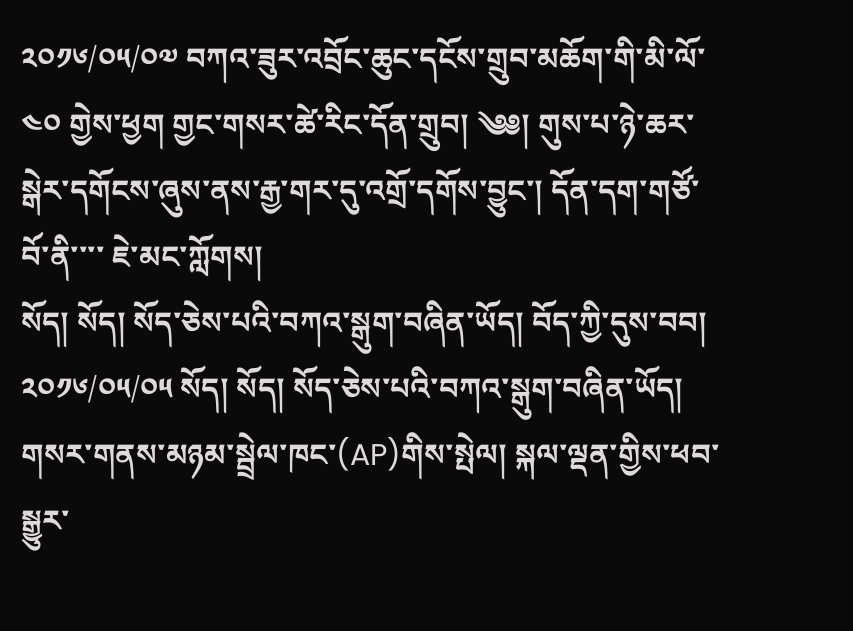༢༠༡༦/༠༥/༠༧ བཀའ་ཟུར་འབྲོང་ཆུང་དངོས་གྲུབ་མཆོག་གི་མི་ལོ་ ༤༠ གྱེས་ཕྱག གྱང་གསར་ཚེ་རིང་དོན་གྲུབ། ༄༅། གུས་པ་ཉེ་ཆར་སྒེར་དགོངས་ཞུས་ནས་རྒྱ་གར་དུ་འགྲོ་དགོས་བྱུང་། དོན་དག་གཙོ་བོ་ནི་་་་ ཇེ་མང་ཀློགས།
སོད། སོད། སོད་ཅེས་པའི་བཀའ་སྒུག་བཞིན་ཡོད། བོད་ཀྱི་དུས་བབ། ༢༠༡༦/༠༥/༠༥ སོད། སོད། སོད་ཅེས་པའི་བཀའ་སྒུག་བཞིན་ཡོད། གསར་གནས་མཉམ་སྦྲེལ་ཁང་(AP)གིས་སྤེལ། སྐལ་ལྡན་གྱིས་ཕབ་སྒྱུར་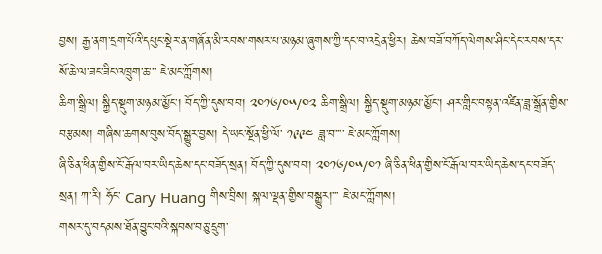བྱས། རྒྱ་ནག་དྲག་པོའི་དཔུང་སྡེར་ན་གཞོན་མི་རབས་གསར་པ་མཉམ་ཞུགས་ཀྱི་དང་བ་འདྲེན་ཕྱིར། ཆེས་བཟོ་བཀོད་ལེགས་ཤིང་དེང་རབས་དར་སོ་ཆེ་ལ་ཟང་ཟིང་འཁྲུག་ཆ་་་ ཇེ་མང་ཀློགས།
ཆིག་སྒྲིལ། སྐྱིད་སྡུག་མཉམ་མྱོང་། བོད་ཀྱི་དུས་བབ། ༢༠༡༦/༠༥/༠༢ ཆིག་སྒྲིལ། སྐྱིད་སྡུག་མཉམ་མྱོང་། ཤར་གླིང་བསྟན་འཛིན་ཟླ་སྒྲོན་གྱིས་བརྩམས། གཞིས་ཆགས་བུས་བོད་སྒྱུར་བྱས། དེ་ཡང་སྔོན་ཕྱི་ལོ་ ༡༩༩༤ ཟླ་བ་་་་ ཇེ་མང་ཀློགས།
ཞི་ཅིན་ཕིན་གྱིས་ངོ་རྒོལ་བར་ཡིད་ཆེས་དང་བཟོད་སྲན། བོད་ཀྱི་དུས་བབ། ༢༠༡༦/༠༥/༠༡ ཞི་ཅིན་ཕིན་གྱིས་ངོ་རྒོལ་བར་ཡིད་ཆེས་དང་བཟོད་སྲན། ཀ་རི། ཧོང་ Cary Huang གིས་བྲིས། སྐལ་ལྡན་གྱིས་བསྒྱུར།་་་ ཇེ་མང་ཀློགས།
གསར་དུ་བདམས་ཐོན་བྱུང་བའི་སྐབས་བཅུ་དྲུག་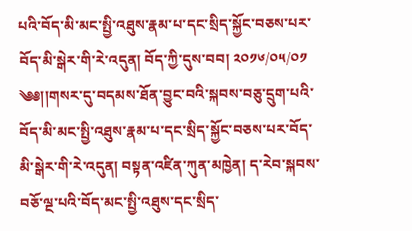པའི་བོད་མི་མང་སྤྱི་འཐུས་རྣམ་པ་དང་སྲིད་སྐྱོང་བཅས་པར་བོད་མི་སྒེར་གི་རེ་འདུན། བོད་ཀྱི་དུས་བབ། ༢༠༡༦/༠༥/༠༡ ༄༅།།གསར་དུ་བདམས་ཐོན་བྱུང་བའི་སྐབས་བཅུ་དྲུག་པའི་བོད་མི་མང་སྤྱི་འཐུས་རྣམ་པ་དང་སྲིད་སྐྱོང་བཅས་པར་བོད་མི་སྒེར་གི་རེ་འདུན། བསྟན་འཛིན་ཀུན་མཁྱེན། ད་རེབ་སྐབས་བཅོ་ལྔ་པའི་བོད་མང་སྤྱི་འཐུས་དང་སྲིད་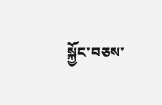སྐྱོང་བཅས་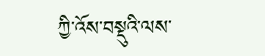ཀྱི་འོས་བསྡུའི་ལས་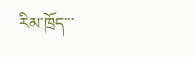རིམ་ཁྲོད་་་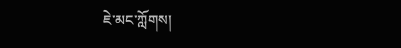ཇེ་མང་ཀློགས།